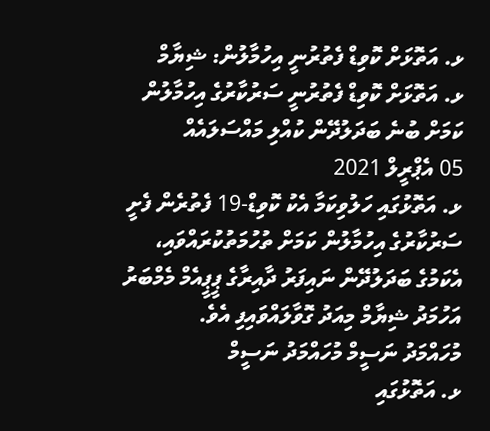ޅ. އަތޮޅަށް ކޮވިޑް ފެތުރުނީ އިހުމާލުން: ޝިޔާމް
ޅ. އަތޮޅަށް ކޮވިޑް ފެތުރުނީ ސަރުކާރުގެ އިހުމާލުން ކަމަށް ބުނެ ބަދަލުދޭން ކުއްލި މައްސަލައެއް
05 އެޕްރީލް 2021
ޅ. އަތޮޅުގައި ހަލުވިކަމާ އެކު ކޮވިޑް-19 ފެތުރެން ފެށީ ސަރުކާރުގެ އިހުމާލުން ކަމަށް ތުހުމަތުކުރައްވައި، އެކަމުގެ ބަދަލުދޭން ނައިފަރު ދާއިރާގެ ޕީޕީއެމް މެމްބަރު އަހުމަދު ޝިޔާމް މިއަދު ގޮވާލައްވައިފި އެވެ.
މުހައްމަދު ނަސީމް މުހައްމަދު ނަސީމް
ޅ. އަތޮޅުގައި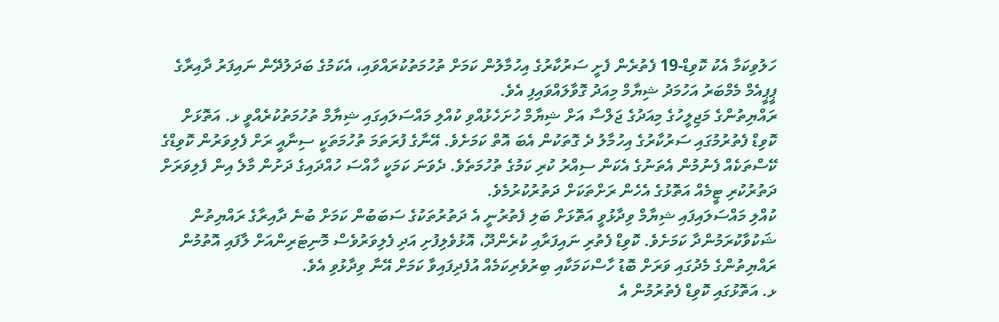ހަލުވިކަމާ އެކު ކޮވިޑް-19 ފެތުރެން ފެށީ ސަރުކާރުގެ އިހުމާލުން ކަމަށް ތުހުމަތުކުރައްވައި، އެކަމުގެ ބަދަލުދޭން ނައިފަރު ދާއިރާގެ ޕީޕީއެމް މެމްބަރު އަހުމަދު ޝިޔާމް މިއަދު ގޮވާލައްވައިފި އެވެ.
ރައްޔިތުންގެ މަޖިލީހުގެ މިއަދުގެ ޖަލްސާ އަށް ޝިޔާމް ހުށަހެޅުއްވި ކުއްލި މައްސަލައިގައި ޝިޔާމް ތުހުމަތުކުރެއްވީ ޅ. އަތޮޅަށް ކޮވިޑް ފެތުރުމުގައި ސަރުކާރުގެ އިހުމާލު ދެ ގޮތަކުން އެބަ އޮތް ކަމަށެވެ. އޭނާގެ ފުރަތަމަ ތުހުމަތަކީ ސިނާއީ ރަށް ފެލިވަރުން ކޮވިޑްގެ ކޭސްތަކެއް ފެނުމުން އެތަނުގެ އެކަން ސިއްރު ކުރި ކަމުގެ ތުހުމަތެވެ. ދެވަނަ ކަމަކީ ހާއްސަ ހުއްދައިގެ ދަށުން މާލެ އިން ފެލިވަރަށް ދަތުރުކުރި ޓީމެއް އަތޮޅުގެ އެހެން ރަށްތަކަށް ދަތުރުކުރުމެވެ.
ކުއްލި މައްސަލައިފައި ޝިޔާމް ވިދާޅުވީ އަތޮޅަށް ބަލި ފެތުރުނީ އެ ދަތުރުތަކުގެ ސަބަބުން ކަމަށް ބުނެ ދާއިރާގެ ރައްޔިތުން ޝަކުވާކުރަމުންދާ ކަމަށެވެ. ކޮވިޑް ފެތުރި ނައިފަރާއި ކުރެންދޫ، އޮޅުވެލިފުށި އަދި ފެލިވަރުވެސް މޮނިޓަރިންއަށް ލާފައި އޮތުމުން ރައްޔިތުންގެ މެދުގައި ވަރަށް ބޮޑު ހާސްކަމަކާއި ބިރުވެރިކަމެއް އުފެދިފައިވާ ކަމަށް އޭނާ ވިދާޅުވި އެވެ.
ޅ. އަތޮޅުގައި ކޮވިޑް ފެތުރުމުން އެ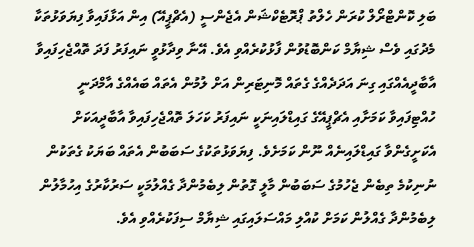ބަލި ކޮންޓްރޯލް ކުރަން ހެލްތު ޕްރޮޓެކްޝަން އެޖެންސީ (އެޗްޕީއޭ) އިން އަޅާފައިވާ ފިޔަވަޅުތަކާ މެދުގައި ވެސް ޝިޔާމް ކަންބޮޑުވުން ފާޅުކުރެއްވި އެވެ. އޭނާ ވިދާޅުވީ ނައިފަރު ފަދަ ތޮއްޖެހިފައިވާ އާބާދީއެއްގައި ގިނަ އަދަދެއްގެ ގެތައް މޮނިޓަރިން އަށް ލުމުން އެތައް ބައެއްގެ އާމްދަނީ ހުއްޓިފައިވާ ކަމަށާއި އެޗްޕީއޭގެ ގައިޑްލައިނަކީ ނައިފަރު ކަހަލަ ތޮއްޖެހިފައިވާ އާބާދީއަކަށް އެކަށީގެންވާ ގައިޑްލައިނެއް ނޫން ކަމަށެވެ. ފިޔަވަޅުތަކުގެ ސަބަބުން އެތައް ބަޔަކު ގެތަކުން ނުނިކުމެ ތިބެން ޖެހުމުގެ ސަބަބުން މާލީ ގޮތުން ލިބެމުންދާ ގެއްލުމަކީ ސަރުކާރުގެ އިހުމާލުން ލިބެމުންދާ ގެއްލުން ކަމަށް ކުއްލި މައްސަލައިގައި ޝިޔާމް ސިފަކުރެއްވި އެވެ.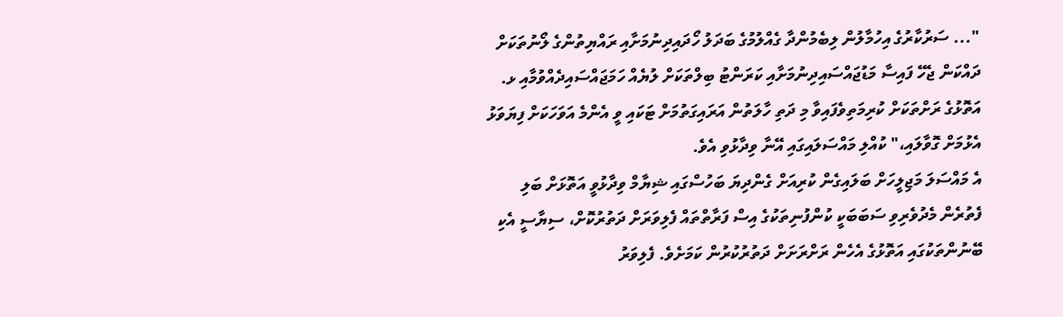"... ސަރުކާރުގެ އިހުމާލުން ލިބެމުންދާ ގެއްލުމުގެ ބަދަލު ހޯދައިދިނުމަށާއި ރައްޔިތުންގެ ލޯނުތަކަށް ދައްކަން ޖެހޭ ފައިސާ މަޑުޖައްސައިދިނުމަށާއި ކަރަންޓު ބިލްތަކަށް ލުޔެއް ހަމަޖައްސައިދެއްވުމާއި ޅ. އަތޮޅުގެ ރަށްތަކަށް ކުރިމަތިވެފައިވާ މި ދަތި ހާލަތުން އަރައިގަތުމަށް ޓަކައި ވީ އެންމެ އަވަހަކަށް ފިޔަވަޅު އެޅުމަށް ގޮވާލައި،" ކުއްލި މައްސަލައިގައި އޭނާ ވިދާޅުވި އެވެ.
އެ މައްސަލަ މަޖިލީހަށް ބަލައިގެން ކުރިއަށް ގެންދިޔަ ބަހުސްގައި ޝިޔާމް ވިދާޅުވީ އަތޮޅަށް ބަލި ފެތުރެން މެދުވެރިވި ސަބަބަކީ ކުންފުނިތަކުގެ އިސް ފަރާތްތައް ފެލިވަރަށް ދަތުރުކޮށް، ސިޔާސީ އެކި ބޭނުންތަކުގައި އަތޮޅުގެ އެހެން ރަށްރަށަށް ދަތުރުކުރުން ކަމަށެވެ. ފެލިވަރު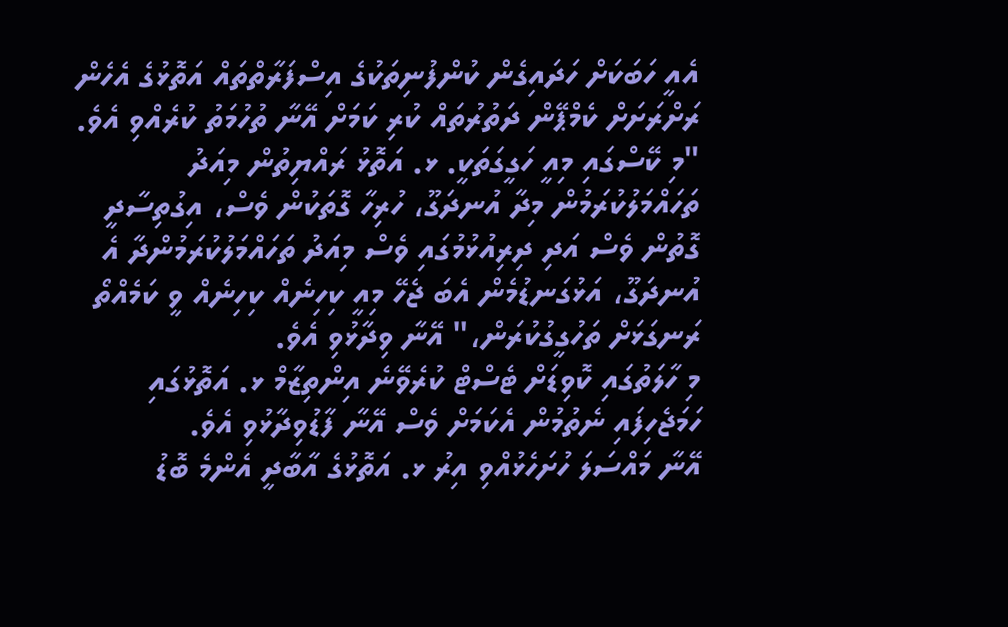އެއީ ހަބަކަށް ހަދައިގެން ކުންފުނިތަކުގެ އިސްފަރާތްތައް އަތޮޅުގެ އެހެން ރަށްރަށަށް ކެމްޕޭން ދަތުރުތައް ކުރި ކަމަށް އޭނާ ތުހުމަތު ކުރެއްވި އެވެ.
"މި ކޭސްގައި މިއީ ހަގީގަތަކީ. ޅ. އަތޮޅު ރައްޔިތުން މިއަދު ތަހައްމަލުކުރަމުން މިދާ އުނދަގޫ، ހުރިހާ ގޮތަކުން ވެސް، އިގުތިސާދީ ގޮތުން ވެސް އަދި ދިރިއުޅުމުގައި ވެސް މިއަދު ތަހައްމަލުކުރަމުންދާ އެ އުނދަގޫ، އަޅުގަނޑުމެން އެބަ ޖެހޭ މިއީ ކިހިނެއް ކިހިނެއް ވީ ކަމެއްތޯ ރަނގަޅަށް ތަހުގީގުކުރަން،" އޭނާ ވިދާޅުވި އެވެ.
މި ހާލަތުގައި ކޮވިޑަށް ޓެސްޓް ކުރެވޭނެ އިންތިޒާމް ޅ. އަތޮޅުގައި ހަމަޖެހިފައި ނެތުމުން އެކަމަށް ވެސް އޭނާ ފާޑުވިދާޅުވި އެވެ.
އޭނާ މައްސަލަ ހުށަހެޅުއްވި އިރު ޅ. އަތޮޅުގެ އާބާދީ އެންމެ ބޮޑު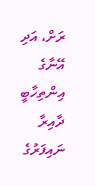ރަށް، އަދި އޭނާގެ އިންތިހާބީ ދާއިރާ ނައިފަރުގެ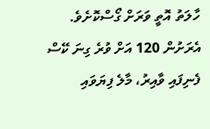ހާލަތު އޮތީ ވަރަށް ގޯސްކޮށެވެ. އެރަށުން 120 އަށް ވުރެ ގިނަ ކޭސް ފެނިފައި ވާއިރު، މާލެ ފިޔަވައި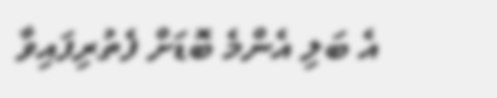އެ ބަލި އެންމެ ބޮޑަށް ފެތުރިފައިވާ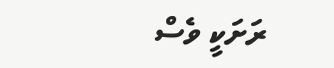ރަށަކީ ވެސް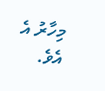މިހާރު އެ އެވެ.